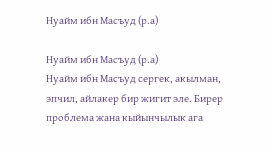Нуайм ибн Масъуд (р.а)

Нуайм ибн Масъуд (р.а)
Нуайм ибн Масъуд сергек, акылман, эпчил, айлакер бир жигит эле. Бирер проблема жана кыйынчылык ага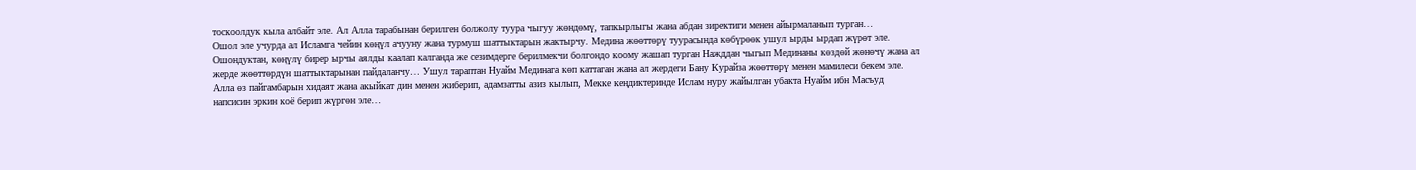тоскоолдук кыла албайт эле. Ал Алла тарабынан берилген болжолу туура чыгуу жөндөмү, тапкырлыгы жана абдан зиректиги менен айырмаланып турган…
Ошол эле учурда ал Исламга чейин көңүл ачууну жана турмуш шаттыктарын жактырчу. Медина жөөттөрү туурасында көбүрөөк ушул ырды ырдап жүрөт эле. Ошондуктан, көңүлү бирер ырчы аялды каалап калганда же сезимдерге берилмекчи болгондо коому жашап турган Нажддан чыгып Мединаны көздөй жөнөчү жана ал жерде жөөттөрдүн шаттыктарынан пайдаланчу… Ушул тараптан Нуайм Мединага көп каттаган жана ал жердеги Бану Курайза жөөттөрү менен мамилеси бекем эле. Алла өз пайгамбарын хидаят жана акыйкат дин менен жиберип, адамзатты азиз кылып, Мекке кеңдиктеринде Ислам нуру жайылган убакта Нуайм ибн Масъуд напсисин эркин коё берип жүргөн эле…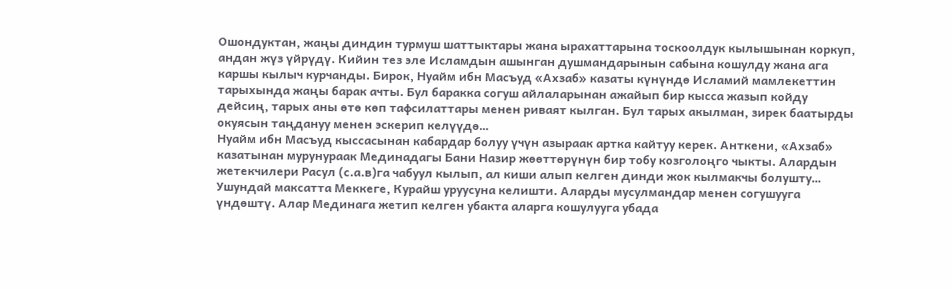Ошондуктан, жаңы диндин турмуш шаттыктары жана ырахаттарына тоскоолдук кылышынан коркуп, андан жүз үйрүдү. Кийин тез эле Исламдын ашынган душмандарынын сабына кошулду жана ага каршы кылыч курчанды. Бирок, Нуайм ибн Масъуд «Ахзаб» казаты күнүндө Исламий мамлекеттин тарыхында жаңы барак ачты. Бул баракка согуш айлаларынан ажайып бир кысса жазып койду дейсиң, тарых аны өтө көп тафсилаттары менен риваят кылган. Бул тарых акылман, зирек баатырды окуясын таңдануу менен эскерип келүүдө…
Нуайм ибн Масъуд кыссасынан кабардар болуу үчүн азыраак артка кайтуу керек. Анткени, «Ахзаб» казатынан мурунураак Мединадагы Бани Назир жөөттөрүнүн бир тобу козголоңго чыкты. Алардын жетекчилери Расул (с.а.в)га чабуул кылып, ал киши алып келген динди жок кылмакчы болушту… Ушундай максатта Меккеге, Курайш уруусуна келишти. Аларды мусулмандар менен согушууга үндөштү. Алар Мединага жетип келген убакта аларга кошулууга убада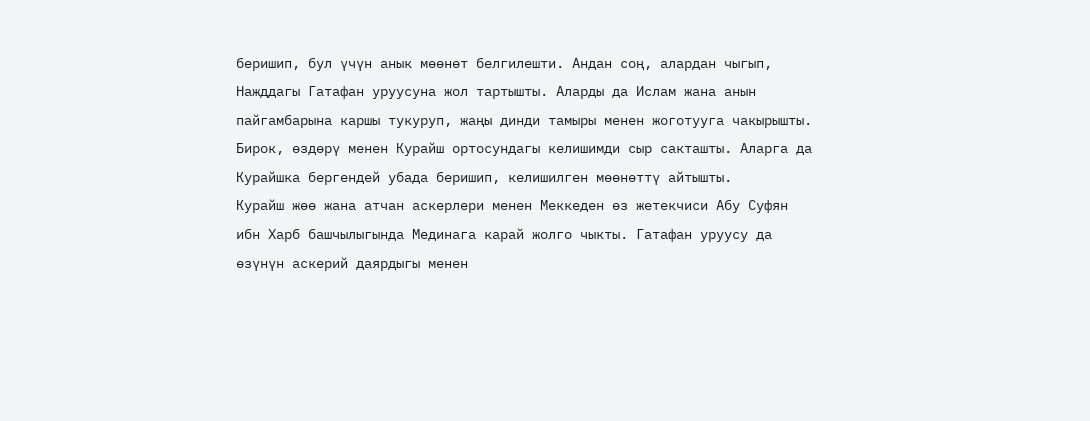беришип, бул үчүн анык мөөнөт белгилешти. Андан соң, алардан чыгып, Нажддагы Гатафан уруусуна жол тартышты. Аларды да Ислам жана анын пайгамбарына каршы тукуруп, жаңы динди тамыры менен жоготууга чакырышты. Бирок, өздөрү менен Курайш ортосундагы келишимди сыр сакташты. Аларга да Курайшка бергендей убада беришип, келишилген мөөнөттү айтышты.
Курайш жөө жана атчан аскерлери менен Меккеден өз жетекчиси Абу Суфян ибн Харб башчылыгында Мединага карай жолго чыкты. Гатафан уруусу да өзүнүн аскерий даярдыгы менен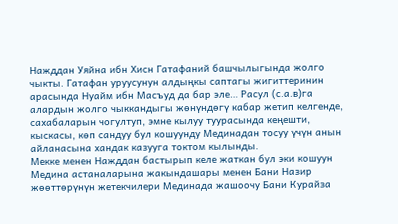Нажддан Уяйна ибн Хисн Гатафаний башчылыгында жолго чыкты. Гатафан уруусунун алдыңкы саптагы жигиттеринин арасында Нуайм ибн Масъуд да бар эле… Расул (с.а.в)га алардын жолго чыккандыгы жөнүндөгү кабар жетип келгенде, сахабаларын чогултуп, эмне кылуу туурасында кеңешти, кыскасы, көп сандуу бул кошуунду Мединадан тосуу үчүн анын айланасына хандак казууга токтом кылынды.
Мекке менен Нажддан бастырып келе жаткан бул эки кошуун Медина астаналарына жакындашары менен Бани Назир жөөттөрүнүн жетекчилери Мединада жашоочу Бани Курайза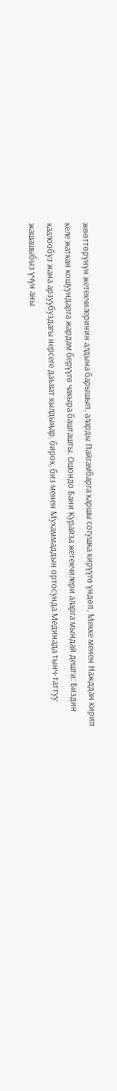жөөттөрүнүн жетекчилеринин алдына барышып, аларды Пайгамбарга каршы согушка кирүүгө үндөп, Мекке менен Нажддан кирип келе жаткан кошуундарга жардам берүүгө чакыра башташты. Ошондо Бани Курайза жетекчилери аларга мындай дешти: Биздин каалообуз жана арзуубуздагы нерсеге даъват кылдыңар, бирок, биз менен Мухаммаддын ортосунда Мединада тынч-таттуу жашашыбыз үчүн аны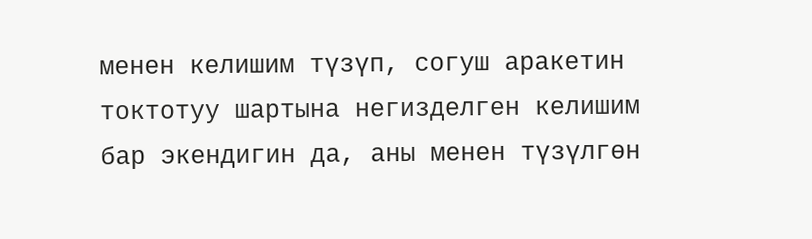менен келишим түзүп, согуш аракетин токтотуу шартына негизделген келишим бар экендигин да, аны менен түзүлгөн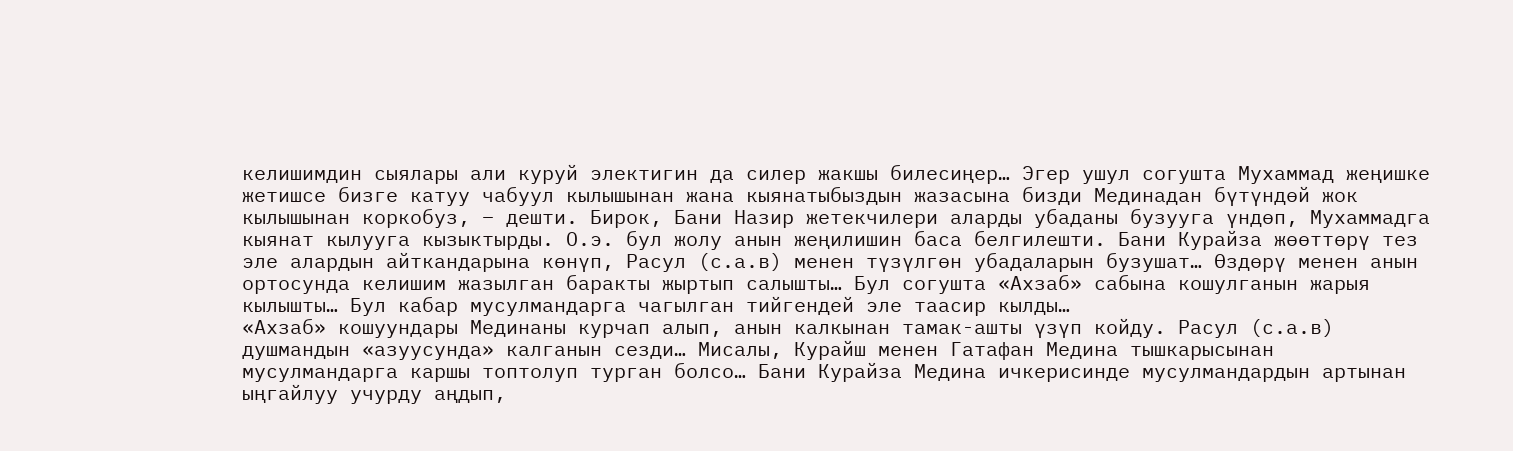келишимдин сыялары али куруй электигин да силер жакшы билесиңер… Эгер ушул согушта Мухаммад жеңишке жетишсе бизге катуу чабуул кылышынан жана кыянатыбыздын жазасына бизди Мединадан бүтүндөй жок кылышынан коркобуз, – дешти. Бирок, Бани Назир жетекчилери аларды убаданы бузууга үндөп, Мухаммадга кыянат кылууга кызыктырды. О.э. бул жолу анын жеңилишин баса белгилешти. Бани Курайза жөөттөрү тез эле алардын айткандарына көнүп, Расул (с.а.в) менен түзүлгөн убадаларын бузушат… Өздөрү менен анын ортосунда келишим жазылган баракты жыртып салышты… Бул согушта «Ахзаб» сабына кошулганын жарыя кылышты… Бул кабар мусулмандарга чагылган тийгендей эле таасир кылды…
«Ахзаб» кошуундары Мединаны курчап алып, анын калкынан тамак-ашты үзүп койду. Расул (с.а.в) душмандын «азуусунда» калганын сезди… Мисалы, Курайш менен Гатафан Медина тышкарысынан мусулмандарга каршы топтолуп турган болсо… Бани Курайза Медина ичкерисинде мусулмандардын артынан ыңгайлуу учурду аңдып,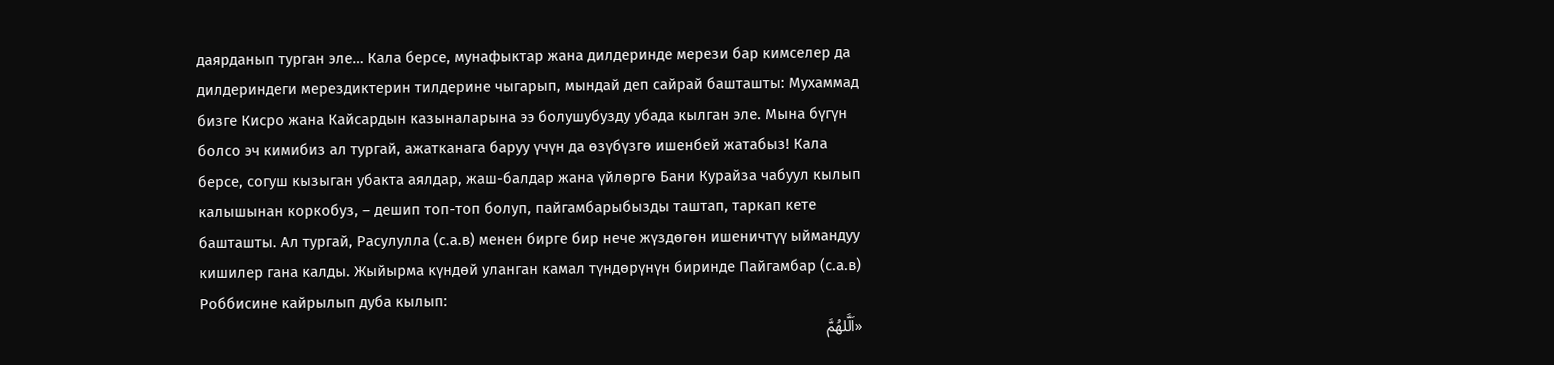даярданып турган эле… Кала берсе, мунафыктар жана дилдеринде мерези бар кимселер да дилдериндеги мерездиктерин тилдерине чыгарып, мындай деп сайрай башташты: Мухаммад бизге Кисро жана Кайсардын казыналарына ээ болушубузду убада кылган эле. Мына бүгүн болсо эч кимибиз ал тургай, ажатканага баруу үчүн да өзүбүзгө ишенбей жатабыз! Кала берсе, согуш кызыган убакта аялдар, жаш-балдар жана үйлөргө Бани Курайза чабуул кылып калышынан коркобуз, – дешип топ-топ болуп, пайгамбарыбызды таштап, таркап кете башташты. Ал тургай, Расулулла (с.а.в) менен бирге бир нече жүздөгөн ишеничтүү ыймандуу кишилер гана калды. Жыйырма күндөй уланган камал түндөрүнүн биринде Пайгамбар (с.а.в) Роббисине кайрылып дуба кылып:
«اَلَّلهُمَّ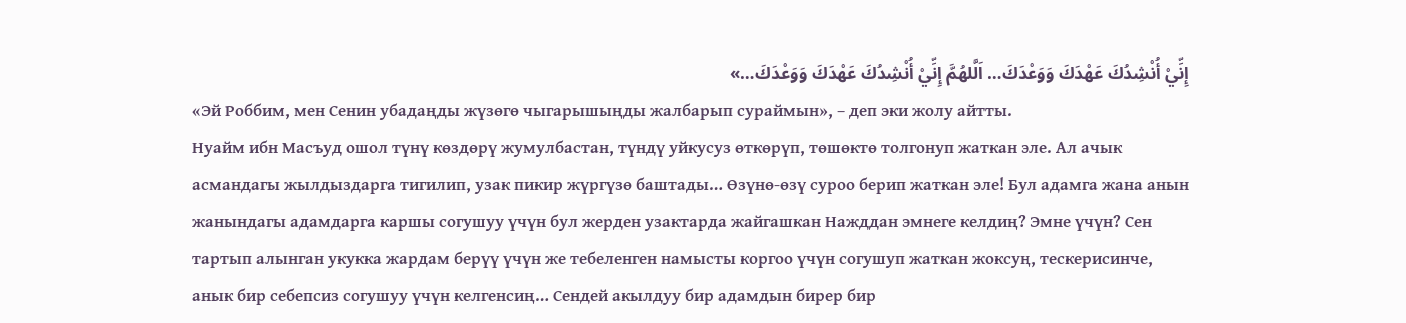إِنِّيْ أُنْشِدُكَ عَهْدَكَ وَوَعْدَكَ… اَلَّلهُمَّ إِنِّيْ أُنْشِدُكَ عَهْدَكَ وَوَعْدَكَ…»
«Эй Роббим, мен Cенин убадаңды жүзөгө чыгарышыңды жалбарып сураймын», – деп эки жолу айтты.
Нуайм ибн Масъуд ошол түнү көздөрү жумулбастан, түндү уйкусуз өткөрүп, төшөктө толгонуп жаткан эле. Ал ачык асмандагы жылдыздарга тигилип, узак пикир жүргүзө баштады… Өзүнө-өзү суроо берип жаткан эле! Бул адамга жана анын жанындагы адамдарга каршы согушуу үчүн бул жерден узактарда жайгашкан Нажддан эмнеге келдиң? Эмне үчүн? Сен тартып алынган укукка жардам берүү үчүн же тебеленген намысты коргоо үчүн согушуп жаткан жоксуң, тескерисинче, анык бир себепсиз согушуу үчүн келгенсиң… Сендей акылдуу бир адамдын бирер бир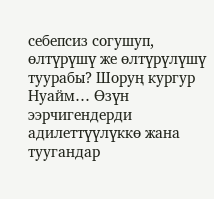себепсиз согушуп, өлтүрүшү же өлтүрүлүшү туурабы? Шоруң кургур Нуайм… Өзүн ээрчигендерди адилеттүүлүккө жана туугандар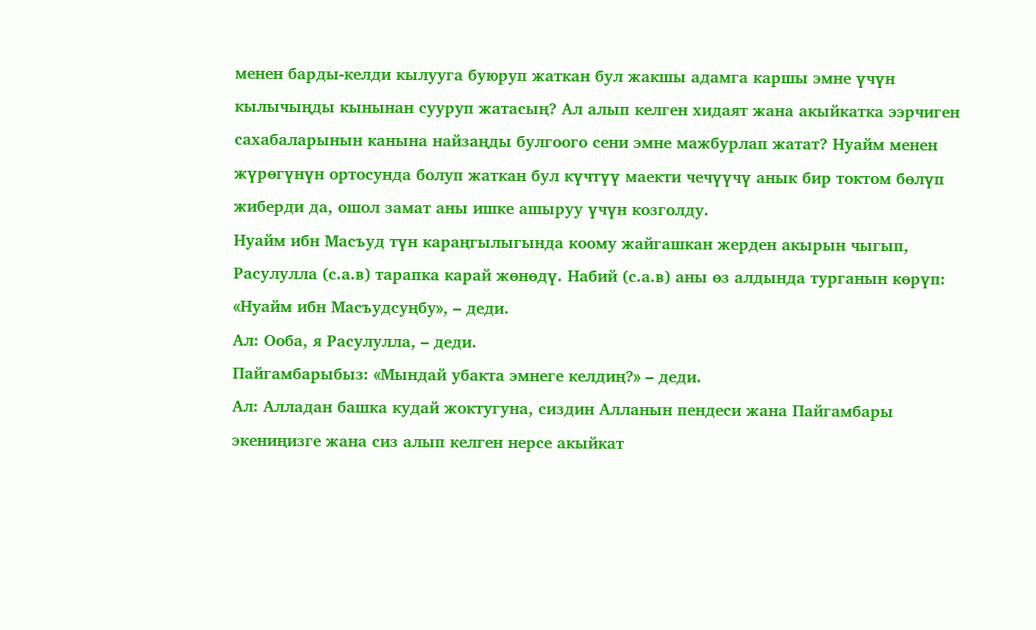менен барды-келди кылууга буюруп жаткан бул жакшы адамга каршы эмне үчүн кылычыңды кынынан сууруп жатасың? Ал алып келген хидаят жана акыйкатка ээрчиген сахабаларынын канына найзаңды булгоого сени эмне мажбурлап жатат? Нуайм менен жүрөгүнүн ортосунда болуп жаткан бул күчтүү маекти чечүүчү анык бир токтом бөлүп жиберди да, ошол замат аны ишке ашыруу үчүн козголду.
Нуайм ибн Масъуд түн караңгылыгында коому жайгашкан жерден акырын чыгып, Расулулла (с.а.в) тарапка карай жөнөдү. Набий (с.а.в) аны өз алдында турганын көрүп: «Нуайм ибн Масъудсуңбу», – деди.
Ал: Ооба, я Расулулла, – деди.
Пайгамбарыбыз: «Мындай убакта эмнеге келдиң?» – деди.
Ал: Алладан башка кудай жоктугуна, сиздин Алланын пендеси жана Пайгамбары экениңизге жана сиз алып келген нерсе акыйкат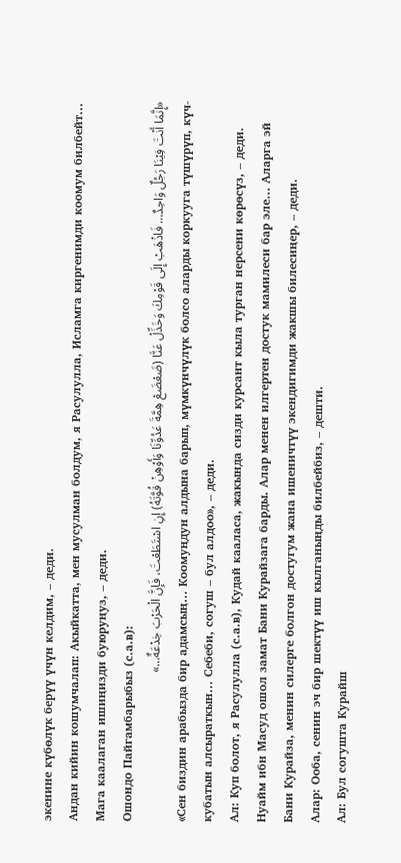экенине күбөлүк берүү үчүн келдим, – деди.
Андан кийин кошумчалап: Акыйкатта, мен мусулман болдум, я Расулулла, Исламга киргенимди коомум билбейт… Мага каалаган ишиңизди буюруңуз, – деди.
Ошондо Пайгамбарыбыз (с.а.в):
«إِنَّمَا أَنْتَ فِيْنَا رَجُلٌ وَاحِدٌ… فَاذْهَبْ إِلَى قَوْمِكَ وَخَذِّلْ عَنَّا (ضَعْضَعْ هِمَّةَ عَدُوِّنَا وَأَوْهِنْ قُوَّتَهُ) إِنِ اسْتَطَعْتَ، فَإِنَّ الْحَرْبَ خِدْعَةٌ…»
«Сен биздин арабызда бир адамсың… Коомуңдун алдына барып, мүмкүнчүлүк болсо аларды коркууга түшүрүп, күч-кубатын алсыраткын… Себеби, согуш – бул алдоо», – деди.
Ал: Куп болот, я Расулулла (с.а.в), Кудай кааласа, жакында сизди курсант кыла турган нерсени көрөсүз, – деди.
Нуайм ибн Масуд ошол замат Бани Курайзага барды. Алар менен илгертен достук мамилеси бар эле… Аларга эй Бани Курайза, менин силерге болгон достугум жана ишеничтүү экендигимди жакшы билесиңер, – деди.
Алар: Ооба, сенин эч бир шектүү иш кылганыңды билбейбиз, – дешти.
Ал: Бул согушта Курайш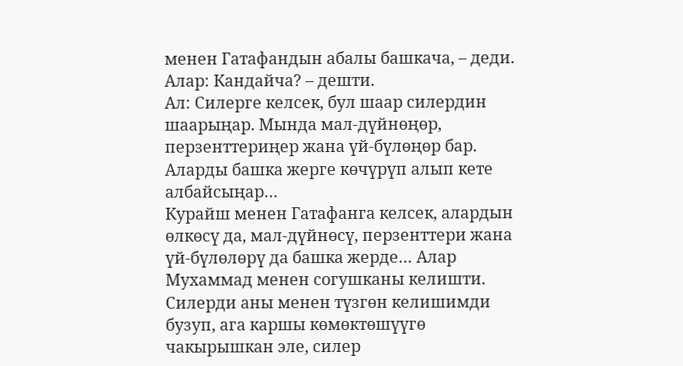менен Гатафандын абалы башкача, – деди.
Алар: Кандайча? – дешти.
Ал: Силерге келсек, бул шаар силердин шаарыңар. Мында мал-дүйнөңөр, перзенттериңер жана үй-бүлөңөр бар. Аларды башка жерге көчүрүп алып кете албайсыңар…
Курайш менен Гатафанга келсек, алардын өлкөсү да, мал-дүйнөсү, перзенттери жана үй-бүлөлөрү да башка жерде… Алар Мухаммад менен согушканы келишти. Силерди аны менен түзгөн келишимди бузуп, ага каршы көмөктөшүүгө чакырышкан эле, силер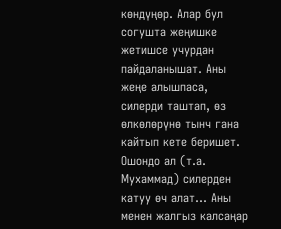көндүңөр. Алар бул согушта жеңишке жетишсе учурдан пайдаланышат. Аны жеңе алышпаса, силерди таштап, өз өлкөлөрүнө тынч гана кайтып кете беришет. Ошондо ал (т.а. Мухаммад) силерден катуу өч алат… Аны менен жалгыз калсаңар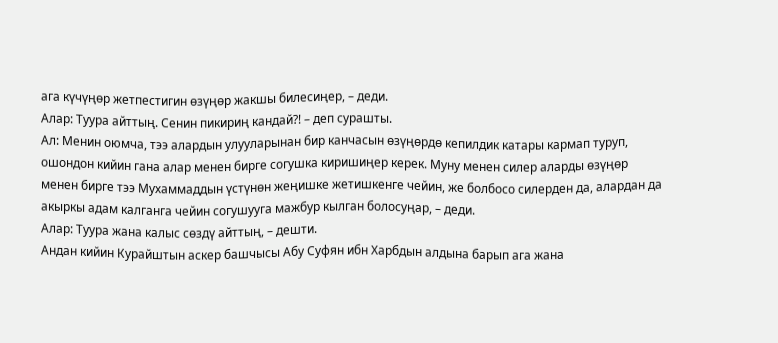ага күчүңөр жетпестигин өзүңөр жакшы билесиңер, – деди.
Алар: Туура айттың. Сенин пикириң кандай?! – деп сурашты.
Ал: Менин оюмча, тээ алардын улууларынан бир канчасын өзүңөрдө кепилдик катары кармап туруп, ошондон кийин гана алар менен бирге согушка киришиңер керек. Муну менен силер аларды өзүңөр менен бирге тээ Мухаммаддын үстүнөн жеңишке жетишкенге чейин, же болбосо силерден да, алардан да акыркы адам калганга чейин согушууга мажбур кылган болосуңар, – деди.
Алар: Туура жана калыс сөздү айттың, – дешти.
Андан кийин Курайштын аскер башчысы Абу Суфян ибн Харбдын алдына барып ага жана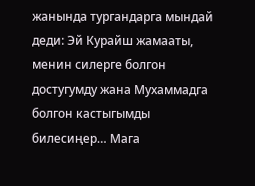жанында тургандарга мындай деди: Эй Курайш жамааты, менин силерге болгон достугумду жана Мухаммадга болгон кастыгымды билесиңер… Мага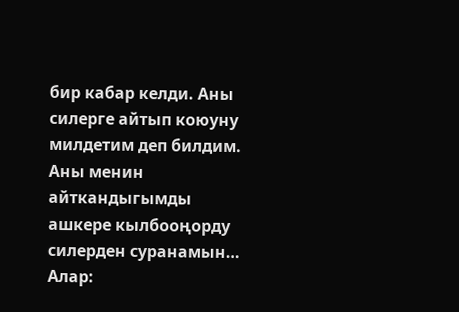бир кабар келди. Аны силерге айтып коюуну милдетим деп билдим. Аны менин айткандыгымды ашкере кылбооңорду силерден суранамын…
Алар: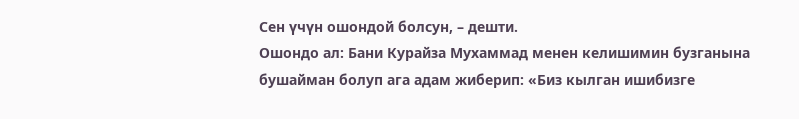Сен үчүн ошондой болсун, – дешти.
Ошондо ал: Бани Курайза Мухаммад менен келишимин бузганына бушайман болуп ага адам жиберип: «Биз кылган ишибизге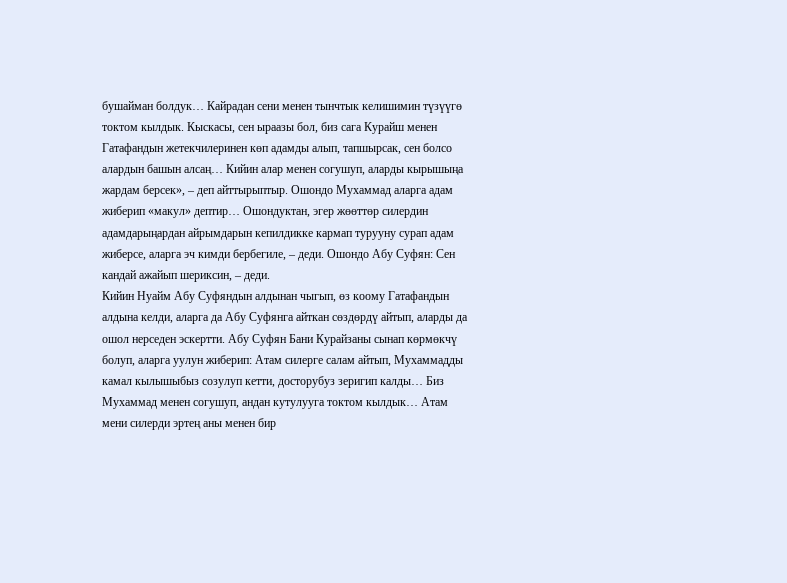бушайман болдук… Кайрадан сени менен тынчтык келишимин түзүүгө токтом кылдык. Кыскасы, сен ыраазы бол, биз сага Курайш менен Гатафандын жетекчилеринен көп адамды алып, тапшырсак, сен болсо алардын башын алсаң… Кийин алар менен согушуп, аларды кырышыңа жардам берсек», – деп айттырыптыр. Ошондо Мухаммад аларга адам жиберип «макул» дептир… Ошондуктан, эгер жөөттөр силердин адамдарыңардан айрымдарын кепилдикке кармап турууну сурап адам жиберсе, аларга эч кимди бербегиле, – деди. Ошондо Абу Суфян: Сен кандай ажайып шериксин, – деди.
Кийин Нуайм Абу Суфяндын алдынан чыгып, өз коому Гатафандын алдына келди, аларга да Абу Суфянга айткан сөздөрдү айтып, аларды да ошол нерседен эскертти. Абу Суфян Бани Курайзаны сынап көрмөкчү болуп, аларга уулун жиберип: Атам силерге салам айтып, Мухаммадды камал кылышыбыз созулуп кетти, досторубуз зеригип калды… Биз Мухаммад менен согушуп, андан кутулууга токтом кылдык… Атам мени силерди эртең аны менен бир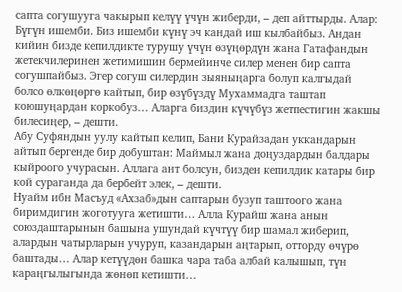сапта согушууга чакырып келүү үчүн жиберди, – деп айттырды. Алар: Бүгүн ишемби. Биз ишемби күнү эч кандай иш кылбайбыз. Андан кийин бизде кепилдикте турушу үчүн өзүңөрдүн жана Гатафандын жетекчилеринен жетимишин бермейинче силер менен бир сапта согушпайбыз. Эгер согуш силердин зыяныңарга болуп калгыдай болсо өлкөңөргө кайтып, бир өзүбүздү Мухаммадга таштап коюшуңардан коркобуз… Аларга биздин күчүбүз жетпестигин жакшы билесиңер, – дешти.
Абу Суфяндын уулу кайтып келип, Бани Курайзадан уккандарын айтып бергенде бир добуштан: Маймыл жана доңуздардын балдары кыйроого учурасын. Аллага ант болсун, бизден кепилдик катары бир кой сураганда да бербейт элек, – дешти.
Нуайм ибн Масъуд «Ахзаб»дын саптарын бузуп таштоого жана биримдигин жоготууга жетишти… Алла Курайш жана анын союздаштарынын башына ушундай күчтүү бир шамал жиберип, алардын чатырларын учуруп, казандарын аңтарып, отторду өчүрө баштады… Алар кетүүдөн башка чара таба албай калышып, түн караңгылыгында жөнөп кетишти…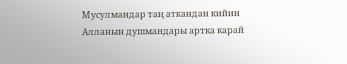Мусулмандар таң аткандан кийин Алланын душмандары артка карай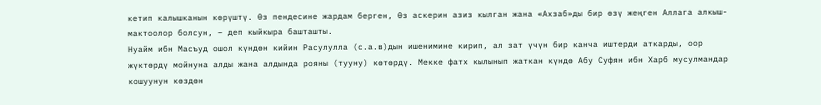кетип калышканын көрүштү. Өз пендесине жардам берген, Өз аскерин азиз кылган жана «Ахзаб»ды бир өзү жеңген Аллага алкыш-мактоолор болсун, – деп кыйкыра башташты.
Нуайм ибн Масъуд ошол күндөн кийин Расулулла (с.а.в)дын ишенимине кирип, ал зат үчүн бир канча иштерди аткарды, оор жүктөрдү мойнуна алды жана алдында рояны (тууну) көтөрдү. Мекке фатх кылынып жаткан күндө Абу Суфян ибн Харб мусулмандар кошуунун көздөн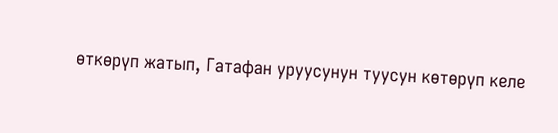өткөрүп жатып, Гатафан уруусунун туусун көтөрүп келе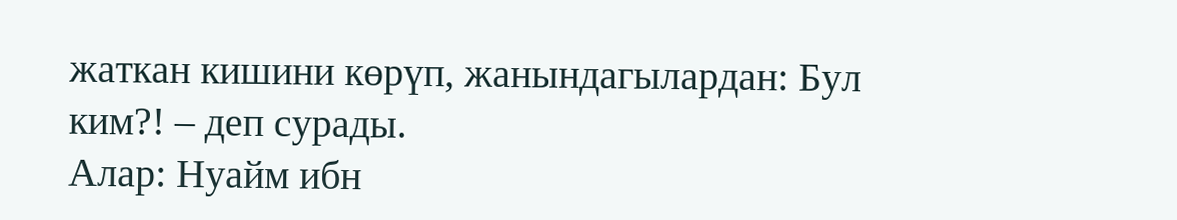жаткан кишини көрүп, жанындагылардан: Бул ким?! – деп сурады.
Алар: Нуайм ибн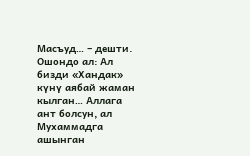Масъуд… – дешти.
Ошондо ал: Ал бизди «Хандак» күнү аябай жаман кылган… Аллага ант болсун, ал Мухаммадга ашынган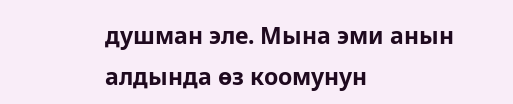душман эле. Мына эми анын алдында өз коомунун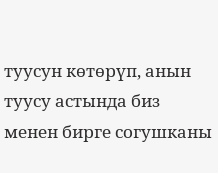туусун көтөрүп, анын туусу астында биз менен бирге согушканы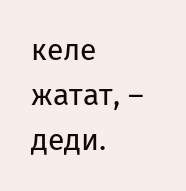келе жатат, – деди.